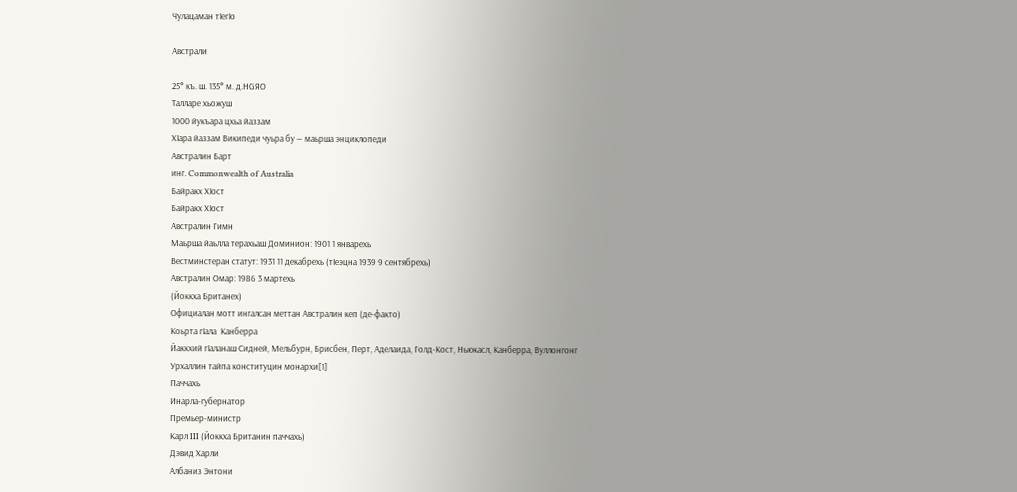Чулацаман тӀегӀо

Австрали

25° къ. ш. 135° м. д.HGЯO
Талларе хьожуш
1000 йукъара цхьа йаззам
ХӀара йаззам Википеди чуьра бу — маьрша энциклопеди
Австралин Барт
инг. Commonwealth of Australia
Байракх ХӀост
Байракх ХӀост
Австралин Гимн
Маьрша йаьлла терахьаш Доминион: 1901 1 январехь
Вестминстеран статут: 1931 11 декабрехь (тӀеэцна 1939 9 сентябрехь)
Австралин Омар: 1986 3 мартехь
(Йоккха Британех)
Официалан мотт ингалсан меттан Австралин кеп (де-факто)
Коьрта гӀала  Канберра
Йаккхий гӀаланаш Сидней, Мельбурн, Брисбен, Перт, Аделаида, Голд-Кост, Ньюкасл, Канберра, Вуллонгонг
Урхаллин тайпа конституцин монархи[1]
Паччахь
Инарла-губернатор
Премьер-министр
Карл III (Йоккха Британин паччахь)
Дэвид Харли
Албаниз Энтони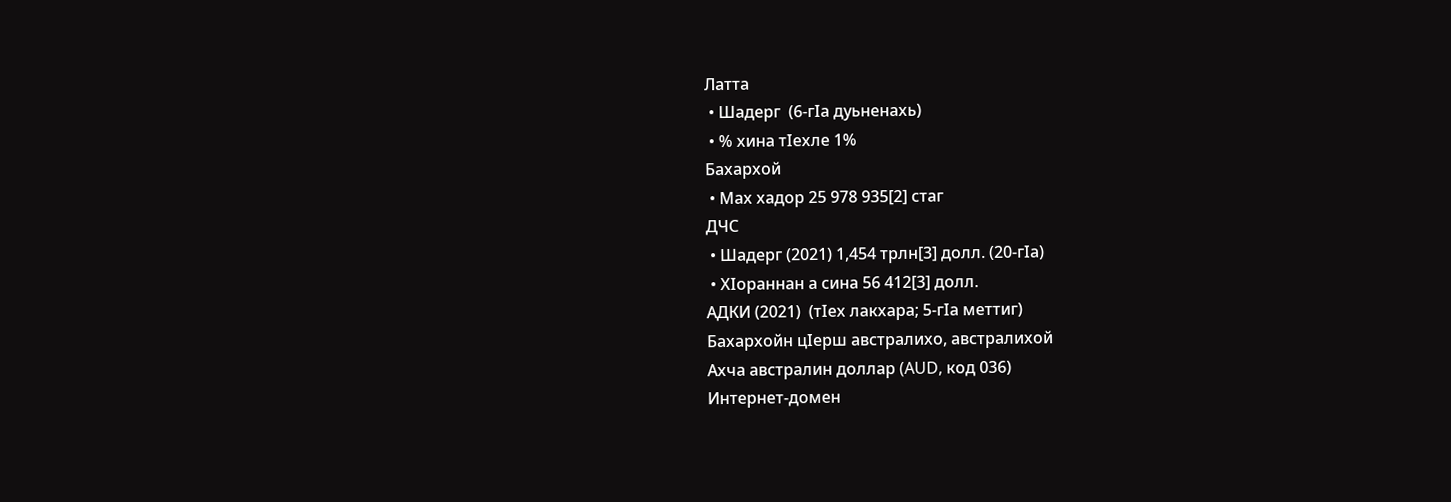Латта
 • Шадерг  (6-гӀа дуьненахь)
 • % хина тӀехле 1%
Бахархой
 • Мах хадор 25 978 935[2] стаг
ДЧС
 • Шадерг (2021) 1,454 трлн[3] долл. (20-гӀа)
 • ХӀораннан а сина 56 412[3] долл.
АДКИ (2021)  (тӀех лакхара; 5-гӀа меттиг)
Бахархойн цӀерш австралихо, австралихой
Ахча австралин доллар (AUD, код 036)
Интернет-домен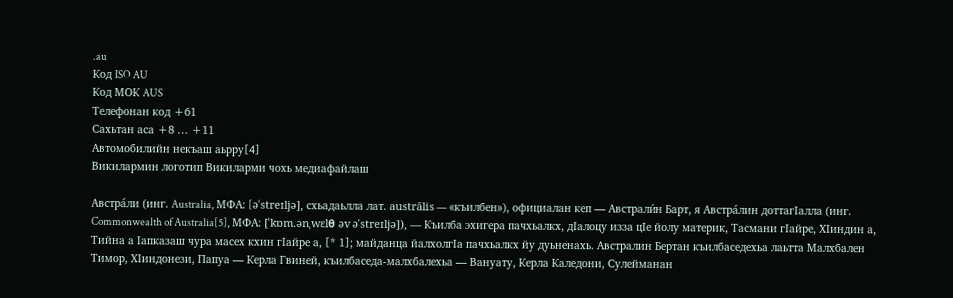.au
Код ISO AU
Код МОК AUS
Телефонан код +61
Сахьтан аса +8 … +11
Автомобилийн некъаш аьрру[4]
Викилармин логотип Викиларми чохь медиафайлаш

Австра́ли (инг. Australia, МФА: [əˈstreɪljə], схьадаьлла лат. austrālis — «къилбен»), официалан кеп — Австрали́н Барт, я Австра́лин доттагӀалла (инг. Commonwealth of Australia[5], МФА: [ˈkɒm.ənˌwɛlθ əv əˈstreɪljə]), — Къилба эхигера пачхьалкх, дӀалоцу изза цӀе йолу материк, Тасмани гӀайре, ХӀиндин а, Тийна а Ӏапказаш чура масех кхин гӀайре а, [* 1]; майданца йалхолгӀа пачхьалкх йу дуьненахь. Австралин Бертан къилбаседехьа лаьтта Малхбален Тимор, ХӀиндонези, Папуа — Керла Гвиней, къилбаседа-малхбалехьа — Вануату, Керла Каледони, Сулейманан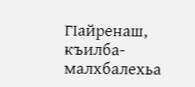ГӀайренаш, къилба-малхбалехьа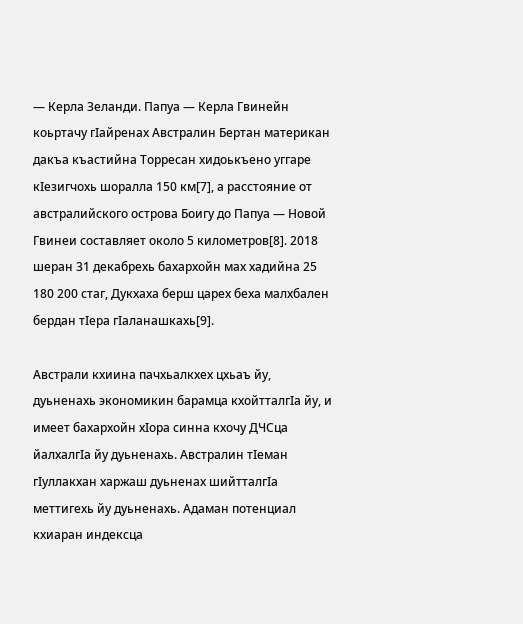— Керла Зеланди. Папуа — Керла Гвинейн коьртачу гӀайренах Австралин Бертан материкан дакъа къастийна Торресан хидоькъено уггаре кӀезигчохь шоралла 150 км[7], а расстояние от австралийского острова Боигу до Папуа — Новой Гвинеи составляет около 5 километров[8]. 2018 шеран 31 декабрехь бахархойн мах хадийна 25 180 200 стаг, Дукхаха берш царех беха малхбален бердан тӀера гӀаланашкахь[9].

Австрали кхиина пачхьалкхех цхьаъ йу, дуьненахь экономикин барамца кхойтталгӀа йу, и имеет бахархойн хӀора синна кхочу ДЧСца йалхалгӀа йу дуьненахь. Австралин тӀеман гӀуллакхан харжаш дуьненах шийтталгӀа меттигехь йу дуьненахь. Адаман потенциал кхиаран индексца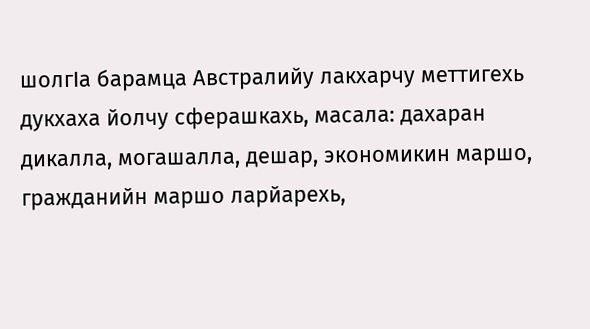шолгӀа барамца Австралийу лакхарчу меттигехь дукхаха йолчу сферашкахь, масала: дахаран дикалла, могашалла, дешар, экономикин маршо, гражданийн маршо ларйарехь,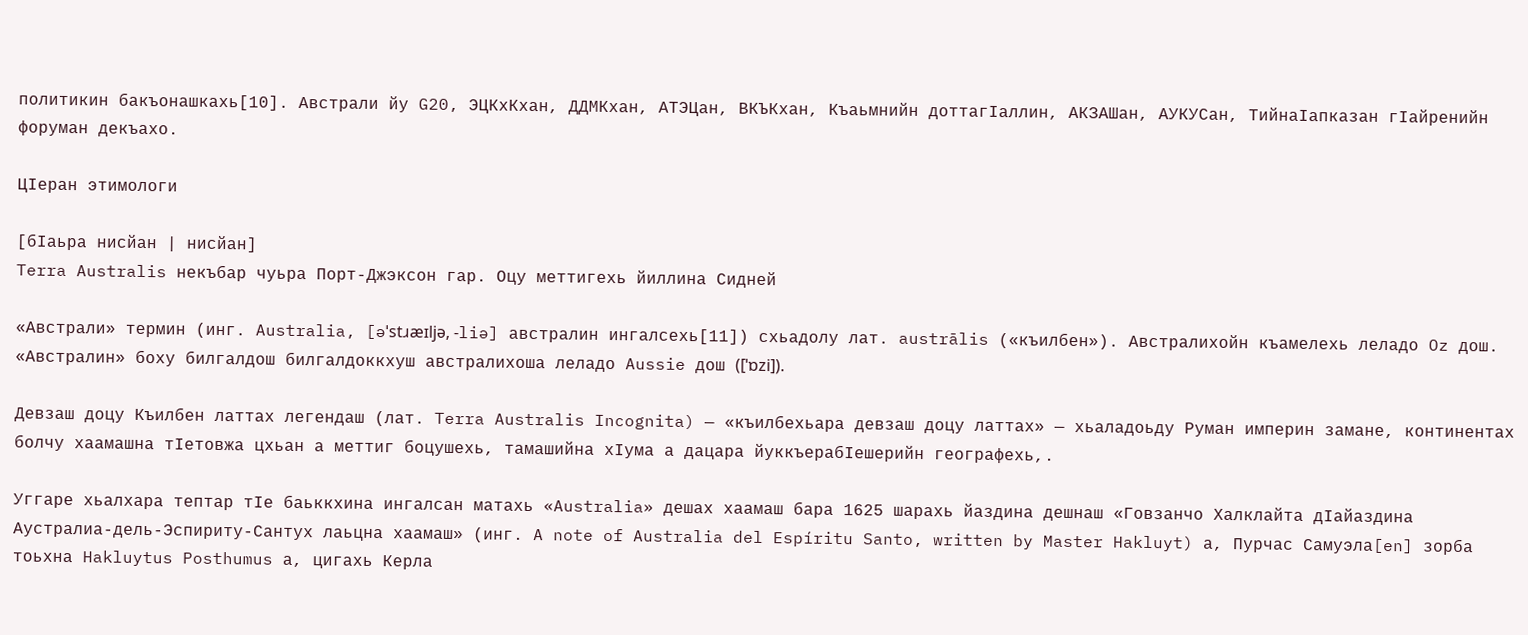политикин бакъонашкахь[10]. Австрали йу G20, ЭЦКхКхан, ДДМКхан, АТЭЦан, ВКЪКхан, Къаьмнийн доттагӀаллин, АКЗАШан, АУКУСан, ТийнаӀапказан гӀайренийн форуман декъахо.

ЦӀеран этимологи

[бӀаьра нисйан | нисйан]
Terra Australis некъбар чуьра Порт-Джэксон гар. Оцу меттигехь йиллина Сидней

«Австрали» термин (инг. Australia, [əˈstɹæɪljə, -liə] австралин ингалсехь[11]) схьадолу лат. austrālis («къилбен»). Австралихойн къамелехь леладо Oz дош. «Австралин» боху билгалдош билгалдоккхуш австралихоша леладо Aussie дош ([ˈɒzi]).

Девзаш доцу Къилбен латтах легендаш (лат. Terra Australis Incognita) — «къилбехьара девзаш доцу латтах» — хьаладоьду Руман империн замане, континентах болчу хаамашна тӀетовжа цхьан а меттиг боцушехь, тамашийна хӀума а дацара йуккъерабӀешерийн географехь,.

Уггаре хьалхара тептар тӀе баьккхина ингалсан матахь «Australia» дешах хаамаш бара 1625 шарахь йаздина дешнаш «Говзанчо Халклайта дӀайаздина Аустралиа-дель-Эспириту-Сантух лаьцна хаамаш» (инг. A note of Australia del Espíritu Santo, written by Master Hakluyt) а, Пурчас Самуэла[en] зорба тоьхна Hakluytus Posthumus а, цигахь Керла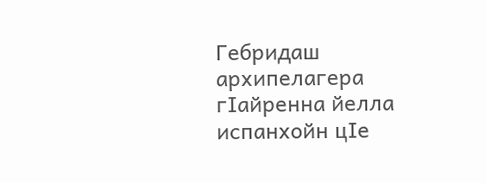Гебридаш архипелагера гӀайренна йелла испанхойн цӀе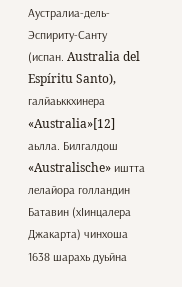Аустралиа-дель-Эспириту-Санту (испан. Australia del Espíritu Santo), галйаьккхинера «Australia»[12] аьлла. Билгалдош «Australische» иштта лелайора голландин Батавин (хӀинцалера Джакарта) чинхоша 1638 шарахь дуьйна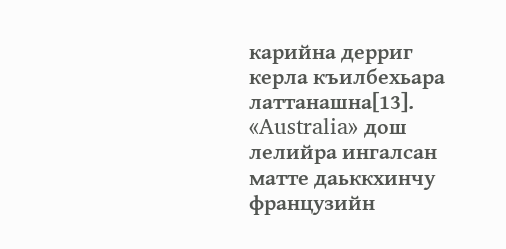карийна дерриг керла къилбехьара латтанашна[13]. «Australia» дош лелийра ингалсан матте даьккхинчу французийн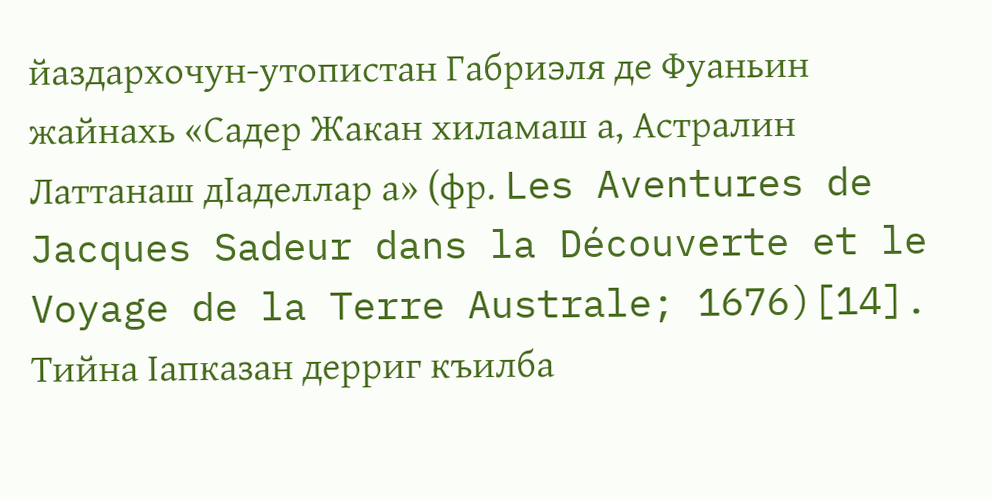йаздархочун-утопистан Габриэля де Фуаньин жайнахь «Садер Жакан хиламаш а, Астралин Латтанаш дӀаделлар а» (фр. Les Aventures de Jacques Sadeur dans la Découverte et le Voyage de la Terre Australe; 1676)[14]. Тийна Ӏапказан дерриг къилба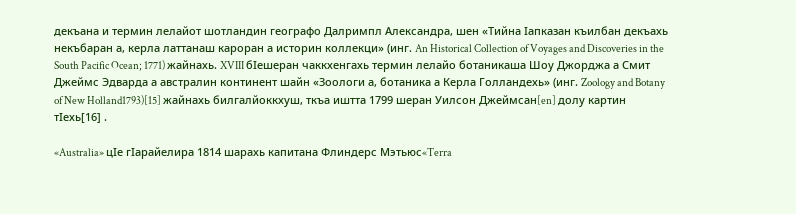декъана и термин лелайот шотландин географо Далримпл Александра, шен «Тийна Ӏапказан къилбан декъахь некъбаран а, керла латтанаш кароран а историн коллекци» (инг. An Historical Collection of Voyages and Discoveries in the South Pacific Ocean; 1771) жайнахь. XVIII бӀешеран чаккхенгахь термин лелайо ботаникаша Шоу Джорджа а Смит Джеймс Эдварда а австралин континент шайн «Зоологи а, ботаника а Керла Голландехь» (инг. Zoology and Botany of New Holland1793)[15] жайнахь билгалйоккхуш, ткъа иштта 1799 шеран Уилсон Джеймсан[en] долу картин тӀехь[16] .

«Australia» цӀе гӀарайелира 1814 шарахь капитана Флиндерс Мэтьюс«Terra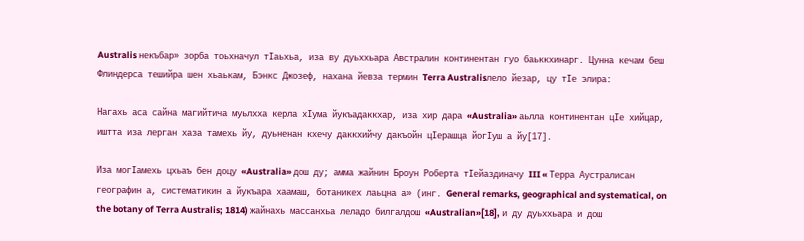Australis некъбар» зорба тоьхначул тӀаьхьа, иза ву дуьххьара Австралин континентан гуо баьккхинарг. Цунна кечам беш Флиндерса тешийра шен хьаькам, Бэнкс Джозеф, нахана йевза термин Terra Australisлело йезар, цу тӀе элира:

Нагахь аса сайна магийтича муьлхха керла хӀума йукъадаккхар, иза хир дара «Australia» аьлла континентан цӀе хийцар, иштта иза лерган хаза тамехь йу, дуьненан кхечу даккхийчу дакъойн цӀерашца йогӀуш а йу[17].

Иза могӀамехь цхьаъ бен доцу «Australia» дош ду; амма жайнин Броун Роберта тӀейаздиначу III « Терра Аустралисан географин а, систематикин а йукъара хаамаш, ботаникех лаьцна а» (инг. General remarks, geographical and systematical, on the botany of Terra Australis; 1814) жайнахь массанхьа леладо билгалдош «Australian»[18], и ду дуьххьара и дош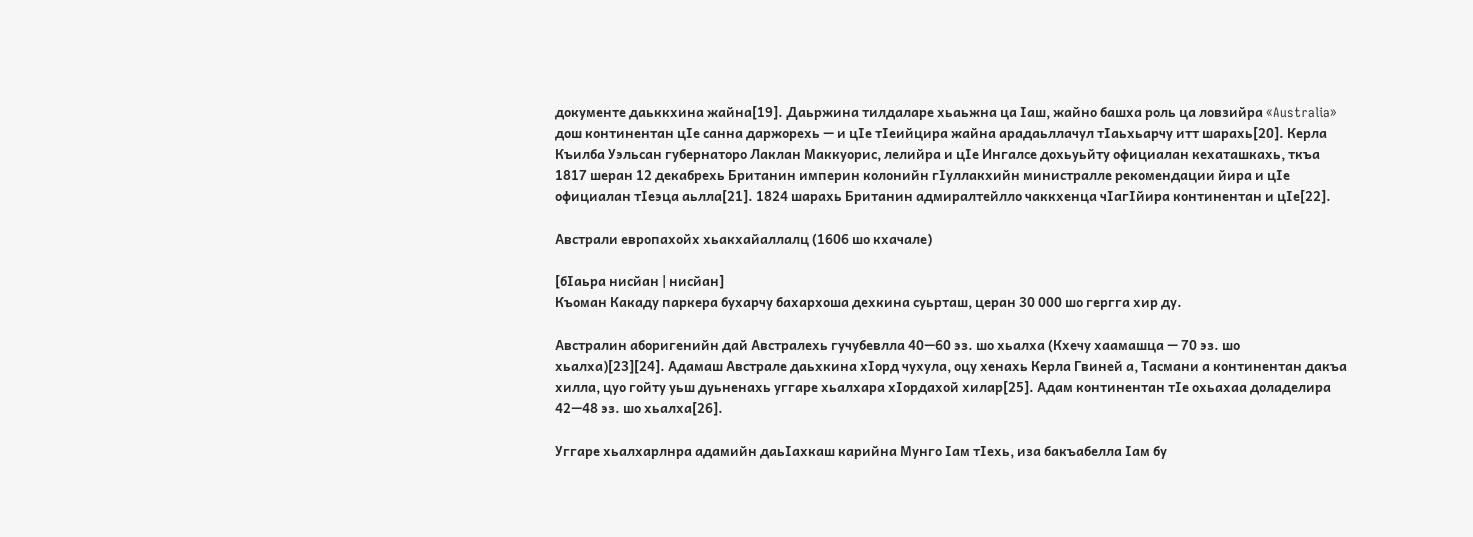документе даьккхина жайна[19]. Даьржина тилдаларе хьаьжна ца Ӏаш, жайно башха роль ца ловзийра «Australia» дош континентан цӀе санна даржорехь — и цӀе тӀеийцира жайна арадаьллачул тӀаьхьарчу итт шарахь[20]. Керла Къилба Уэльсан губернаторо Лаклан Маккуорис, лелийра и цӀе Ингалсе дохьуьйту официалан кехаташкахь, ткъа 1817 шеран 12 декабрехь Британин империн колонийн гӀуллакхийн министралле рекомендации йира и цӀе официалан тӀеэца аьлла[21]. 1824 шарахь Британин адмиралтейлло чаккхенца чӀагӀйира континентан и цӀе[22].

Австрали европахойх хьакхайаллалц (1606 шо кхачале)

[бӀаьра нисйан | нисйан]
Къоман Какаду паркера бухарчу бахархоша дехкина суьрташ, церан 30 000 шо гергга хир ду.

Австралин аборигенийн дай Австралехь гучубевлла 40—60 эз. шо хьалха (Кхечу хаамашца — 70 эз. шо хьалха)[23][24]. Адамаш Австрале даьхкина хӀорд чухула, оцу хенахь Керла Гвиней а, Тасмани а континентан дакъа хилла, цуо гойту уьш дуьненахь уггаре хьалхара хӀордахой хилар[25]. Адам континентан тӀе охьахаа доладелира 42—48 эз. шо хьалха[26].

Уггаре хьалхарлнра адамийн даьӀахкаш карийна Мунго Ӏам тӀехь, иза бакъабелла Ӏам бу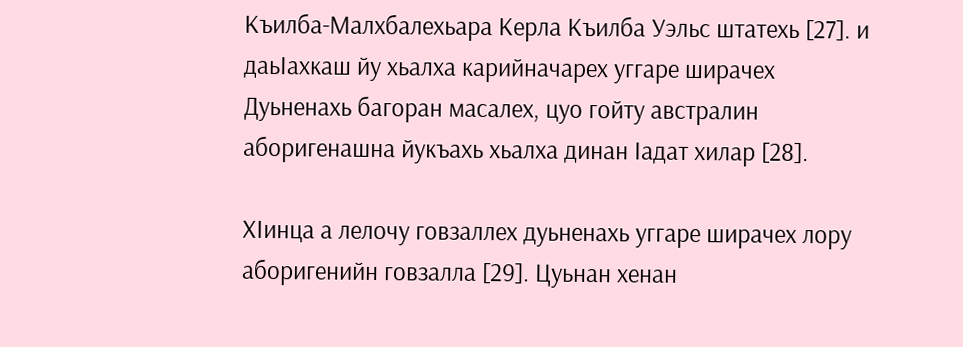Къилба-Малхбалехьара Керла Къилба Уэльс штатехь [27]. и даьӀахкаш йу хьалха карийначарех уггаре ширачех Дуьненахь багоран масалех, цуо гойту австралин аборигенашна йукъахь хьалха динан Ӏадат хилар [28].

ХӀинца а лелочу говзаллех дуьненахь уггаре ширачех лору аборигенийн говзалла [29]. Цуьнан хенан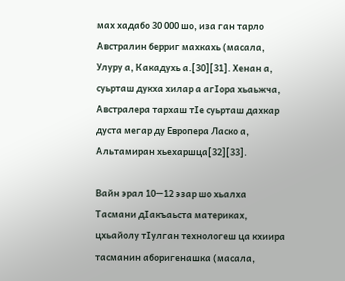мах хадабо 30 000 шо, иза ган тарло Австралин берриг махкахь (масала, Улуру а, Какадухь а.[30][31]. Хенан а, суьрташ дукха хилар а агӀора хьаьжча, Австралера тархаш тӀе суьрташ дахкар дуста мегар ду Европера Ласко а, Альтамиран хьехаршца[32][33].

Вайн эрал 10—12 эзар шо хьалха Тасмани дӀакъаьста материках, цхьайолу тӀулган технологеш ца кхиира тасманин аборигенашка (масала,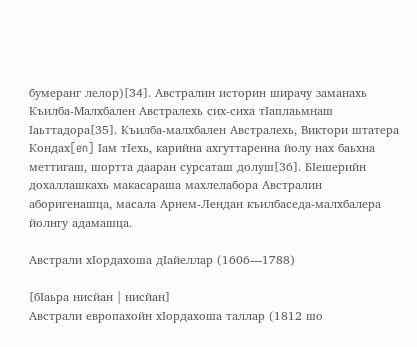бумеранг лелор)[34]. Австралин историн ширачу заманахь Къилба-Малхбален Австралехь сих-сиха тӀаплаьмнаш Ӏаьттадора[35]. Къилба-малхбален Австралехь, Виктори штатера Кондах[en] Ӏам тӀехь, карийна ахгуттаренна йолу нах баьхна меттигаш, шортта дааран сурсаташ долуш[36]. БӀешерийн дохаллашкахь макасараша махлелабора Австралин аборигенашца, масала Арнем-Лендан къилбаседа-малхбалера йолнгу адамашца.

Австрали хӀордахоша дӀайеллар (1606—1788)

[бӀаьра нисйан | нисйан]
Австрали европахойн хӀордахоша таллар (1812 шо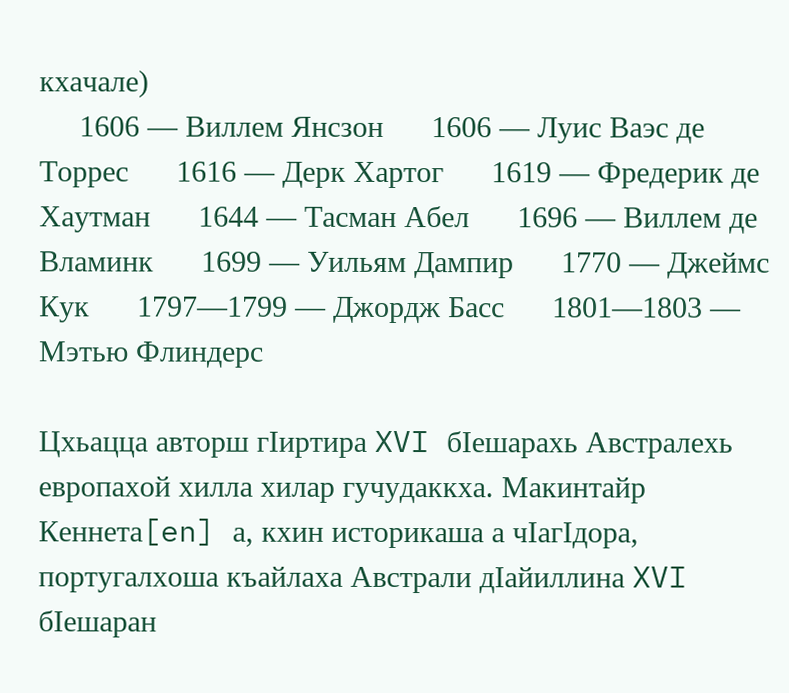кхачале)
     1606 — Виллем Янсзон      1606 — Луис Ваэс де Торрес      1616 — Дерк Хартог      1619 — Фредерик де Хаутман      1644 — Тасман Абел      1696 — Виллем де Вламинк      1699 — Уильям Дампир      1770 — Джеймс Кук      1797—1799 — Джордж Басс      1801—1803 — Мэтью Флиндерс

Цхьацца авторш гӀиртира XVI бӀешарахь Австралехь европахой хилла хилар гучудаккха. Макинтайр Кеннета[en] а, кхин историкаша а чӀагӀдора, португалхоша къайлаха Австрали дӀайиллина XVI бӀешаран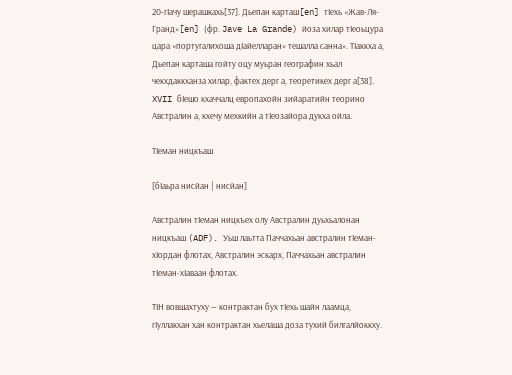20-гӀачу шерашкахь[37]. Дьепан карташ[en] тӀехь «Жав-Ля-Гранд»[en] (фр. Jave La Grande) йоза хилар тӀеоьцура цара «португалихоша дӀайелларан» тешалла санна». ТӀаккха а, Дьепан карташа гойту оцу муьран географин хьал чекхдаккханза хилар, фактех дерг а, теоретикех дерг а[38]. XVII бӀешо кхаччалц европахойн зийаратийн теорино Австралин а, кхечу мехкийн а тӀеозайора дукха ойла.

ТӀеман ницкъаш

[бӀаьра нисйан | нисйан]

Австралин тӀеман ницкъех олу Австралин дуьхьалонан ницкъаш (ADF). Уьш лаьтта Паччахьан австралин тӀеман-хӀордан флотах, Австралин эскарх, Паччахьан австралин тӀеман-хӀаваан флотах.

ТӀН вовшахтуху — контрактан бух тӀехь шайн лаамца, гӀуллакхан хан контрактан хьелаша доза тухий билгалйоккху.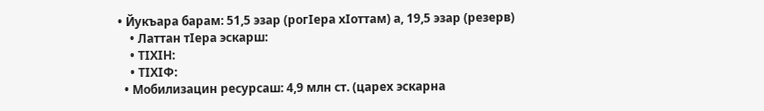• Йукъара барам: 51,5 эзар (рогӀера хӀоттам) а, 19,5 эзар (резерв)
    • Латтан тӀера эскарш:
    • ТӀХӀН:
    • ТӀХӀФ:
  • Мобилизацин ресурсаш: 4,9 млн ст. (царех эскарна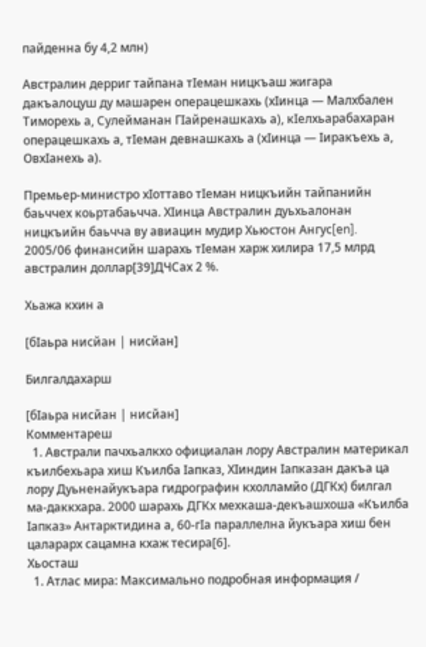пайденна бу 4,2 млн)

Австралин дерриг тайпана тӀеман ницкъаш жигара дакъалоцуш ду машарен операцешкахь (хӀинца — Малхбален Тиморехь а, Сулейманан ГӀайренашкахь а), кӀелхьарабахаран операцешкахь а, тӀеман девнашкахь а (хӀинца — Ӏиракъехь а, ОвхӀанехь а).

Премьер-министро хӀоттаво тӀеман ницкъийн тайпанийн баьччех коьртабаьчча. ХӀинца Австралин дуьхьалонан ницкъийн баьчча ву авиацин мудир Хьюстон Ангус[en]. 2005/06 финансийн шарахь тӀеман харж хилира 17,5 млрд австралин доллар[39]ДЧСах 2 %.

Хьажа кхин а

[бӀаьра нисйан | нисйан]

Билгалдахарш

[бӀаьра нисйан | нисйан]
Комментареш
  1. Австрали пачхьалкхо официалан лору Австралин материкал къилбехьара хиш Къилба Ӏапказ, ХӀиндин Ӏапказан дакъа ца лору Дуьненайукъара гидрографин кхолламйо (ДГКх) билгал ма-даккхара. 2000 шарахь ДГКх мехкаша-декъашхоша «Къилба Ӏапказ» Антарктидина а, 60-гӀа параллелна йукъара хиш бен цаларарх сацамна кхаж тесира[6].
Хьосташ
  1. Атлас мира: Максимально подробная информация /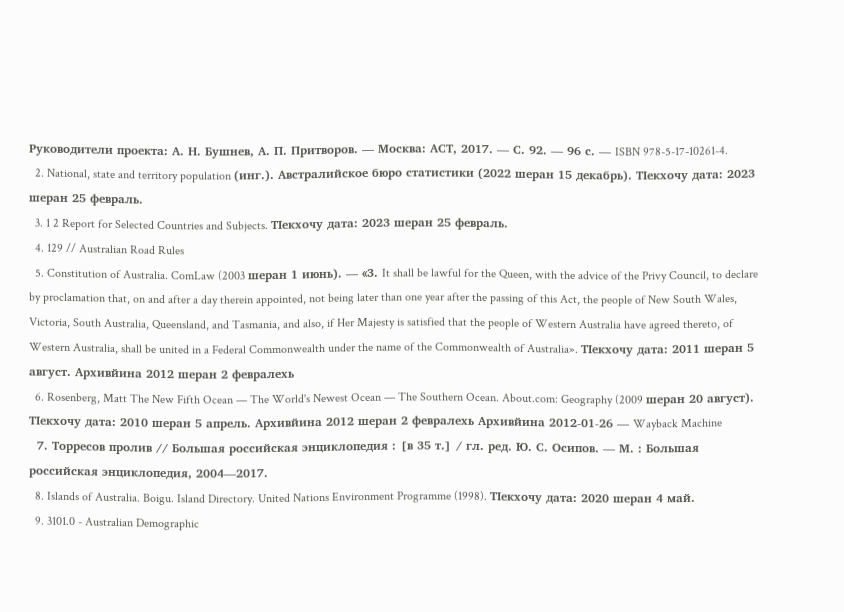Руководители проекта: А. Н. Бушнев, А. П. Притворов. — Москва: АСТ, 2017. — С. 92. — 96 с. — ISBN 978-5-17-10261-4.
  2. National, state and territory population (инг.). Австралийское бюро статистики (2022 шеран 15 декабрь). ТӀекхочу дата: 2023 шеран 25 февраль.
  3. 1 2 Report for Selected Countries and Subjects. ТӀекхочу дата: 2023 шеран 25 февраль.
  4. 129 // Australian Road Rules
  5. Constitution of Australia. ComLaw (2003 шеран 1 июнь). — «3. It shall be lawful for the Queen, with the advice of the Privy Council, to declare by proclamation that, on and after a day therein appointed, not being later than one year after the passing of this Act, the people of New South Wales, Victoria, South Australia, Queensland, and Tasmania, and also, if Her Majesty is satisfied that the people of Western Australia have agreed thereto, of Western Australia, shall be united in a Federal Commonwealth under the name of the Commonwealth of Australia». ТӀекхочу дата: 2011 шеран 5 август. Архивйина 2012 шеран 2 февралехь
  6. Rosenberg, Matt The New Fifth Ocean — The World's Newest Ocean — The Southern Ocean. About.com: Geography (2009 шеран 20 август). ТӀекхочу дата: 2010 шеран 5 апрель. Архивйина 2012 шеран 2 февралехь Архивйина 2012-01-26 — Wayback Machine
  7. Торресов пролив // Большая российская энциклопедия : [в 35 т.] / гл. ред. Ю. С. Осипов. — М. : Большая российская энциклопедия, 2004—2017.
  8. Islands of Australia. Boigu. Island Directory. United Nations Environment Programme (1998). ТӀекхочу дата: 2020 шеран 4 май.
  9. 3101.0 - Australian Demographic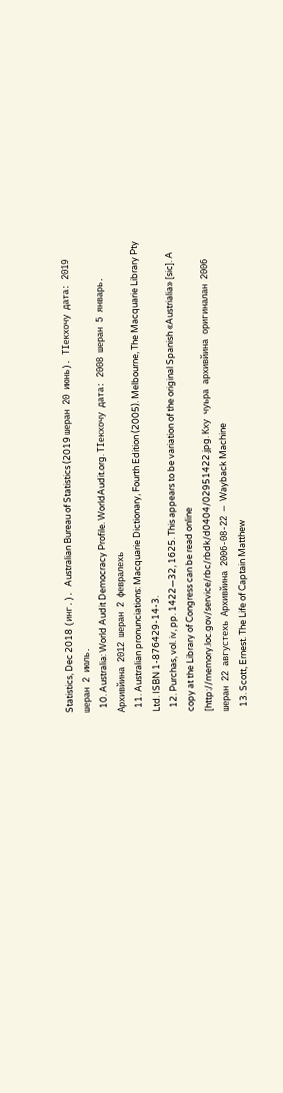Statistics, Dec 2018 (инг.). Australian Bureau of Statistics (2019 шеран 20 июнь). ТӀекхочу дата: 2019 шеран 2 июль.
  10. Australia: World Audit Democracy Profile. WorldAudit.org. ТӀекхочу дата: 2008 шеран 5 январь. Архивйина 2012 шеран 2 февралехь
  11. Australian pronunciations: Macquarie Dictionary, Fourth Edition (2005). Melbourne, The Macquarie Library Pty Ltd. ISBN 1-876429-14-3.
  12. Purchas, vol. iv, pp. 1422—32, 1625. This appears to be variation of the original Spanish «Austrialia» [sic]. A copy at the Library of Congress can be read online [http://memory.loc.gov/service/rbc/rbdk/d0404/02951422.jpg. Кху чуьра архивйина оригиналан 2006 шеран 22 августехь Архивйина 2006-08-22 — Wayback Machine
  13. Scott, Ernest. The Life of Captain Matthew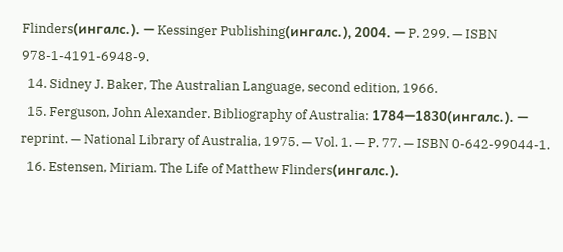Flinders(ингалс.). — Kessinger Publishing(ингалс.), 2004. — P. 299. — ISBN 978-1-4191-6948-9.
  14. Sidney J. Baker, The Australian Language, second edition, 1966.
  15. Ferguson, John Alexander. Bibliography of Australia: 1784—1830(ингалс.). — reprint. — National Library of Australia, 1975. — Vol. 1. — P. 77. — ISBN 0-642-99044-1.
  16. Estensen, Miriam. The Life of Matthew Flinders(ингалс.).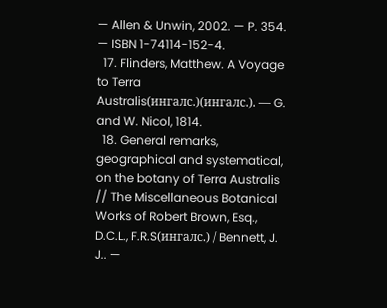— Allen & Unwin, 2002. — P. 354. — ISBN 1-74114-152-4.
  17. Flinders, Matthew. A Voyage to Terra Australis(ингалс.)(ингалс.). — G. and W. Nicol, 1814.
  18. General remarks, geographical and systematical, on the botany of Terra Australis // The Miscellaneous Botanical Works of Robert Brown, Esq., D.C.L., F.R.S(ингалс.) / Bennett, J. J.. —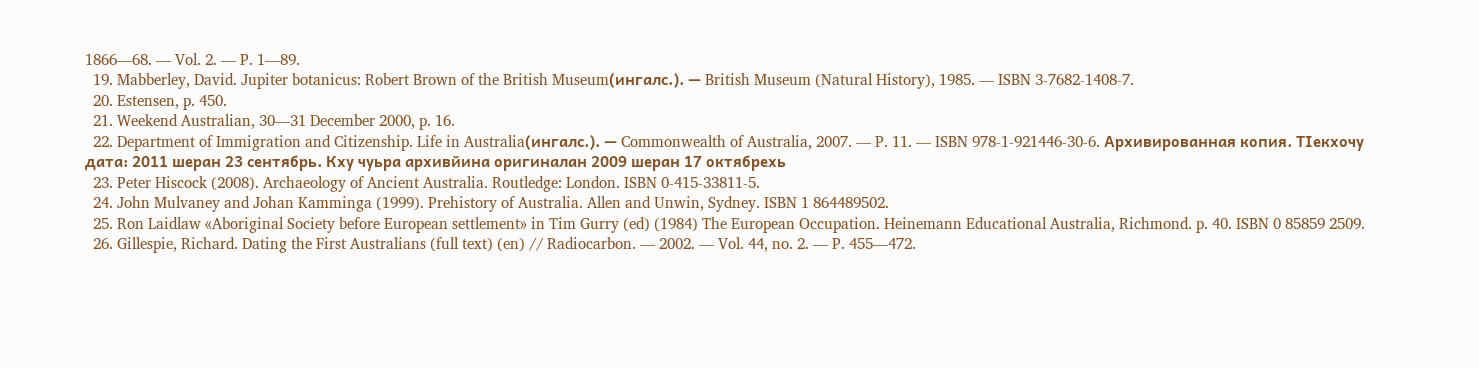1866—68. — Vol. 2. — P. 1—89.
  19. Mabberley, David. Jupiter botanicus: Robert Brown of the British Museum(ингалс.). — British Museum (Natural History), 1985. — ISBN 3-7682-1408-7.
  20. Estensen, p. 450.
  21. Weekend Australian, 30—31 December 2000, p. 16.
  22. Department of Immigration and Citizenship. Life in Australia(ингалс.). — Commonwealth of Australia, 2007. — P. 11. — ISBN 978-1-921446-30-6. Архивированная копия. ТӀекхочу дата: 2011 шеран 23 сентябрь. Кху чуьра архивйина оригиналан 2009 шеран 17 октябрехь
  23. Peter Hiscock (2008). Archaeology of Ancient Australia. Routledge: London. ISBN 0-415-33811-5.
  24. John Mulvaney and Johan Kamminga (1999). Prehistory of Australia. Allen and Unwin, Sydney. ISBN 1 864489502.
  25. Ron Laidlaw «Aboriginal Society before European settlement» in Tim Gurry (ed) (1984) The European Occupation. Heinemann Educational Australia, Richmond. p. 40. ISBN 0 85859 2509.
  26. Gillespie, Richard. Dating the First Australians (full text) (en) // Radiocarbon. — 2002. — Vol. 44, no. 2. — P. 455—472.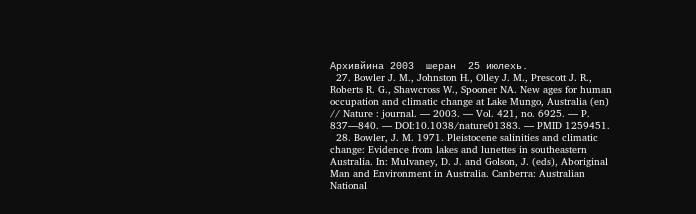Архивйина 2003  шеран  25 июлехь.
  27. Bowler J. M., Johnston H., Olley J. M., Prescott J. R., Roberts R. G., Shawcross W., Spooner NA. New ages for human occupation and climatic change at Lake Mungo, Australia (en) // Nature : journal. — 2003. — Vol. 421, no. 6925. — P. 837—840. — DOI:10.1038/nature01383. — PMID 1259451.
  28. Bowler, J. M. 1971. Pleistocene salinities and climatic change: Evidence from lakes and lunettes in southeastern Australia. In: Mulvaney, D. J. and Golson, J. (eds), Aboriginal Man and Environment in Australia. Canberra: Australian National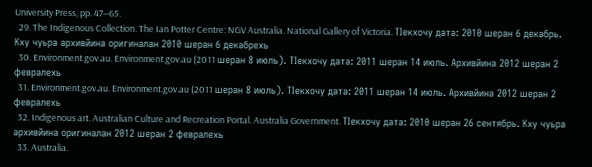University Press, pp. 47—65.
  29. The Indigenous Collection. The Ian Potter Centre: NGV Australia. National Gallery of Victoria. ТӀекхочу дата: 2010 шеран 6 декабрь. Кху чуьра архивйина оригиналан 2010 шеран 6 декабрехь
  30. Environment.gov.au. Environment.gov.au (2011 шеран 8 июль). ТӀекхочу дата: 2011 шеран 14 июль. Архивйина 2012 шеран 2 февралехь
  31. Environment.gov.au. Environment.gov.au (2011 шеран 8 июль). ТӀекхочу дата: 2011 шеран 14 июль. Архивйина 2012 шеран 2 февралехь
  32. Indigenous art. Australian Culture and Recreation Portal. Australia Government. ТӀекхочу дата: 2010 шеран 26 сентябрь. Кху чуьра архивйина оригиналан 2012 шеран 2 февралехь
  33. Australia.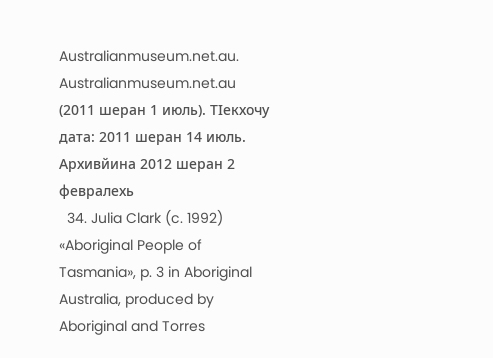Australianmuseum.net.au. Australianmuseum.net.au (2011 шеран 1 июль). ТӀекхочу дата: 2011 шеран 14 июль. Архивйина 2012 шеран 2 февралехь
  34. Julia Clark (c. 1992) «Aboriginal People of Tasmania», p. 3 in Aboriginal Australia, produced by Aboriginal and Torres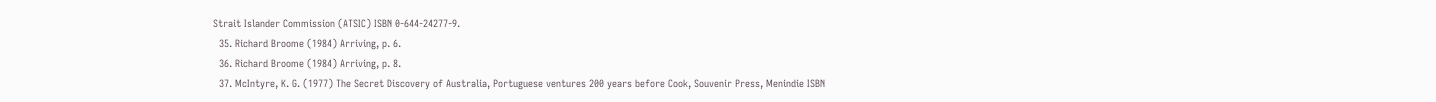Strait Islander Commission (ATSIC) ISBN 0-644-24277-9.
  35. Richard Broome (1984) Arriving, p. 6.
  36. Richard Broome (1984) Arriving, p. 8.
  37. McIntyre, K. G. (1977) The Secret Discovery of Australia, Portuguese ventures 200 years before Cook, Souvenir Press, Menindie ISBN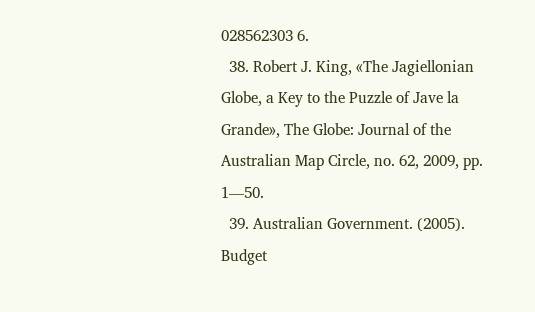028562303 6.
  38. Robert J. King, «The Jagiellonian Globe, a Key to the Puzzle of Jave la Grande», The Globe: Journal of the Australian Map Circle, no. 62, 2009, pp. 1—50.
  39. Australian Government. (2005). Budget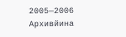2005—2006 Архивйина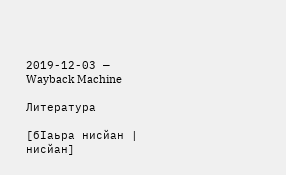2019-12-03 — Wayback Machine

Литература

[бӀаьра нисйан | нисйан]